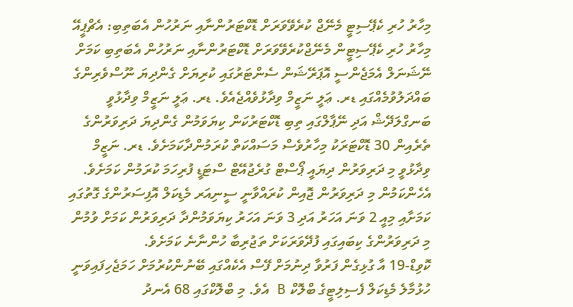މިހާރު ހުރި ކެޕޭސިޓީ މެނޭޖް ކުރެވޭވަރަށް ޑޮކްޓަރުންނާއި ނަރުހުން އެބަތިބި: އެޗްޕީއޭ
މިހާރު ހުރި ކެޕޭސިޓީން މެނޭޖްކުރެވޭވަރަށް ޑޮކްޓަރުންނާއި ނަރުހުން އެބަތިބި ކަމަށް ނޭޝަނަލް އެމަޖެންސީ އޮޕަރޭޝަން ސެންޓަރުގައި ކުރިޔަށް ގެންދިޔަ ނޫސްވެރިންގެ ބައްދަލުވުމެއްގައި ޑރ. ޢަލީ ނަޒީމް ވިދާޅުވެއްޖެއެވެ. ޑރ. ޢަލީ ނަޒީމް ވިދާޅުވީ ބަނގްލަދޭޝް އަދި ނޭޕާލްގައި ތިބި ޑޮކްޓަރުކަން ކިޔަވަމުން ގެންދިޔަ ދަރިވަރުންގެ ތެރެއިން 30 ޑޮކްޓަރަކު މިހާރުވެސް މަސައްކަތް ކުރަމުންދާކަމަށެވެ. ޑރ. ނަޒީމް ވިދާޅުވީ މި ދަރިވަރުން ދިޔައީ ޕޯސްޓް ގުރެޖުއޭޓް ސްޓަޑީ ފުރިހަމަ ކުރަމުން ކަމަށެވެ. އެހެންކަމުން މި ދަރިވަރުން ޖޮއިން ކުރައްވާނީ ސީނިއަރ މެޑިކަލް އޮފިސަރުންގެ ގޮތުގައި ކަމަށާއި މިއީ 2 ވަނަ އަހަރު އަދި 3 ވަނަ އަހަރު ކިޔަވަމުންދާ ދަރިވަރުން ކަމަށް ވުމުން މި ދަރިވަރުންގެ ކިބައިގައި ފުދޭވަރަކަށް ތަޖުރިބާ ހުންނާނެ ކަމަށެވެ.
ކޮވިޑް-19 އާ ގުޅިގެން ފަރުވާ ދިނުމަށް ފޭސް އެކެއްގައި ބޭނުންކުރުމަށް ހަމަޖެހިފައިވަނީ ހުޅުމާލެ މެޑިކަލް ފެސިލިޓީގެ ބްލޮކް B  އެވެ. މި ބްލޮކްގައި 68 އެނދު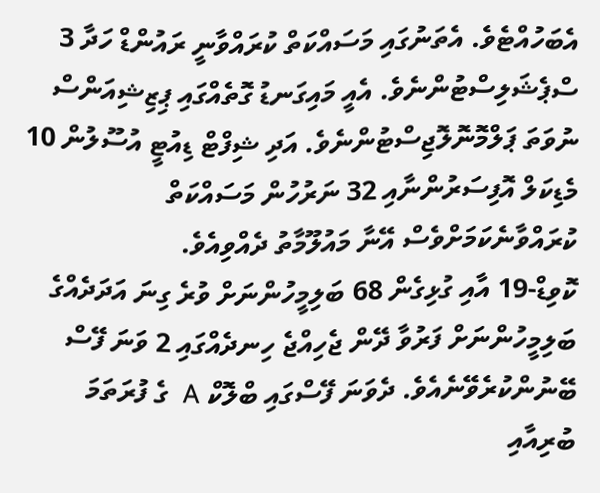އެބަހުއްޓެވެ. އެތަނުގައި މަސައްކަތް ކުރައްވާނީ ރައުންޑް ހަދާ 3 ސްޕެޝަލިސްޓުންނެވެ. އެއީ މައިގަނޑު ގޮތެއްގައި ޕިޒިޝިއަންސް ނުވަތަ ޕަލްމޮނޮލޮޖިސްޓުންނެވެ. އަދި ޝިފްޓް ޑިއުޓީ އުސޫލުން 10 މެޑިކަލް އޮފިސަރުންނާއި 32 ނަރުހުން މަސައްކަތް ކުރައްވާނެކަމަށްވެސް އޭނާ މައުލޫމާތު ދެއްވިއެވެ.
ކޮވިޑް-19 އާއި ގުޅިގެން 68 ބަލިމީހުންނަށް ވުރެ ގިނަ އަދަދެއްގެ ބަލިމީހުންނަށް ފަރުވާ ދޭން ޖެހިއްޖެ ހިނދެއްގައި 2 ވަނަ ފޭސް ބޭނުންކުރެވޭނެއެވެ. ދެވަނަ ފޭސްގައި ބްލޮކް A  ގެ ފުރަތަމަ ބުރިއާއި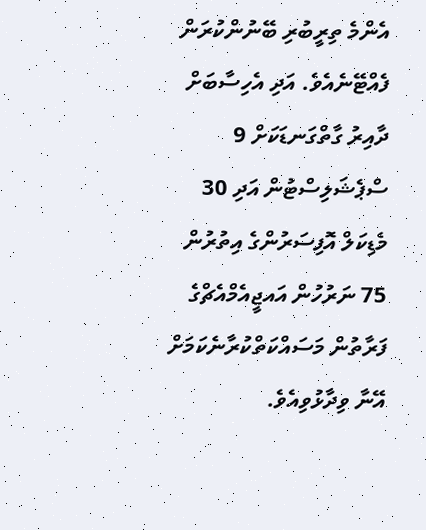އެންމެ ތިރީބުރި ބޭނުންކުރަން ފެއްޓޭނެއެވެ. އަދި އެހިސާބަށް ދާއިރު ގާތްގަނޑަކަށް 9 ސްޕެޝަލިސްޓުން އަދި 30 މެޑިކަލް އޮފިސަރުންގެ އިތުރުން 75 ނަރުހުން އައޖީއެމްއެޗްގެ ފަރާތުން މަސައްކަތްކުރާނެކަމަށް އޭނާ ވިދާޅުވިއެވެ.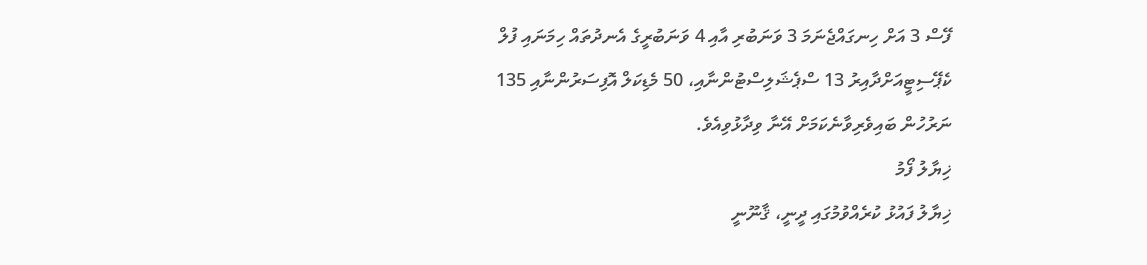ފޭސް 3 އަށް ހިނގައްޖެނަމަ 3 ވަނަބުރި އާއި 4 ވަނަބުރީގެ އެނދުތައް ހިމަނައި ފުލް ކެޕޭސިޓީއަށްދާއިރު 13 ސްޕެޝަލިސްޓުންނާއި، 50 މެޑިކަލް އޮފިސަރުންނާއި 135 ނަރުހުން ބައިވެރިވާނެކަމަށް އޭނާ ވިދާޅުވިއެވެ.
ޚިޔާލު ފޯމު
ޚިޔާލު ފައުޅު ކުރެއްވުމުގައި ދީނީ، ޤާނޫނީ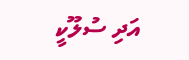އަދި ސުލޫކީ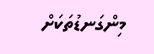މިންގަނޑުތަކަށް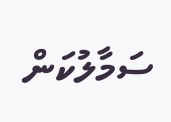ސަމާލުކަން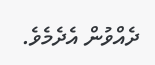ދެއްވުން އެދެމެވެ.